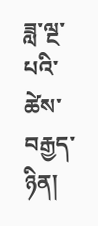ཟླ་ལྔ་པའི་ཚེས་བརྒྱད་ཉིན།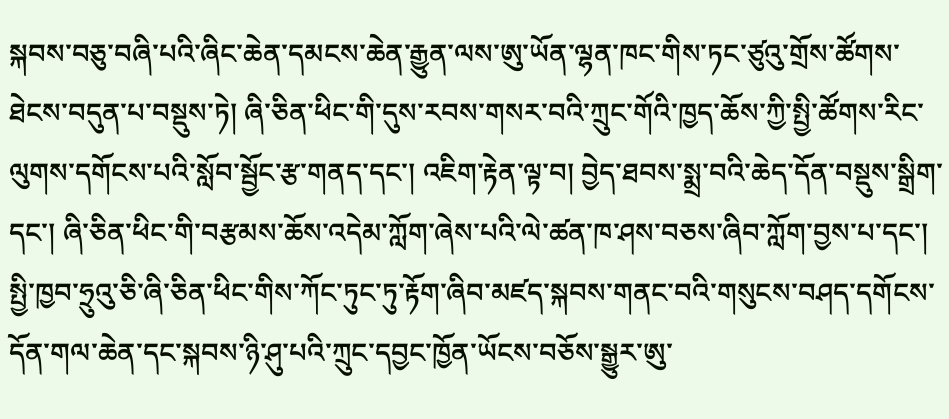སྐབས་བཅུ་བཞི་པའི་ཞིང་ཆེན་དམངས་ཆེན་རྒྱུན་ལས་ཨུ་ཡོན་ལྷན་ཁང་གིས་ཏང་ཙུའུ་གྲོས་ཚོགས་ཐེངས་བདུན་པ་བསྡུས་ཏེ། ཞི་ཅིན་ཕིང་གི་དུས་རབས་གསར་བའི་ཀྲུང་གོའི་ཁྱད་ཆོས་ཀྱི་སྤྱི་ཚོགས་རིང་ལུགས་དགོངས་པའི་སློབ་སྦྱོང་རྩ་གནད་དང་། འཇིག་རྟེན་ལྟ་བ། བྱེད་ཐབས་སྨྲ་བའི་ཆེད་དོན་བསྡུས་སྒྲིག་དང་། ཞི་ཅིན་ཕིང་གི་བརྩམས་ཆོས་འདེམ་ཀློག་ཞེས་པའི་ལེ་ཚན་ཁ་ཤས་བཅས་ཞིབ་ཀློག་བྱས་པ་དང་། སྤྱི་ཁྱབ་ཧྲུའུ་ཅི་ཞི་ཅིན་ཕིང་གིས་ཀོང་ཏུང་ཏུ་རྟོག་ཞིབ་མཛད་སྐབས་གནང་བའི་གསུངས་བཤད་དགོངས་དོན་གལ་ཆེན་དང་སྐབས་ཉི་ཤུ་པའི་ཀྲུང་དབྱང་ཁྱོན་ཡོངས་བཅོས་སྒྱུར་ཨུ་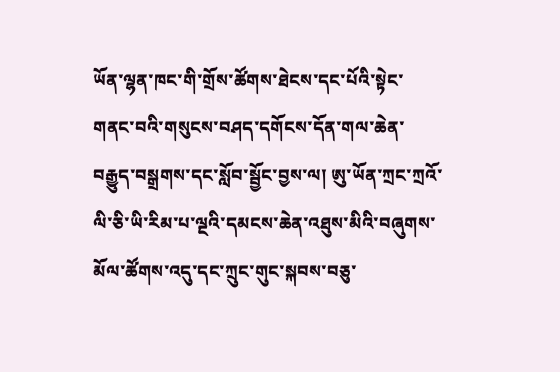ཡོན་ལྷན་ཁང་གི་གྲོས་ཚོགས་ཐེངས་དང་པོའི་སྟེང་གནང་བའི་གསུངས་བཤད་དགོངས་དོན་གལ་ཆེན་བརྒྱུད་བསྒྲགས་དང་སློབ་སྦྱོང་བྱས་ལ། ཨུ་ཡོན་ཀྲང་ཀྲའོ་ལི་ཅི་ཡི་རིམ་པ་ལྔའི་དམངས་ཆེན་འཐུས་མིའི་བཞུགས་མོལ་ཚོགས་འདུ་དང་ཀྲུང་གུང་སྐབས་བཅུ་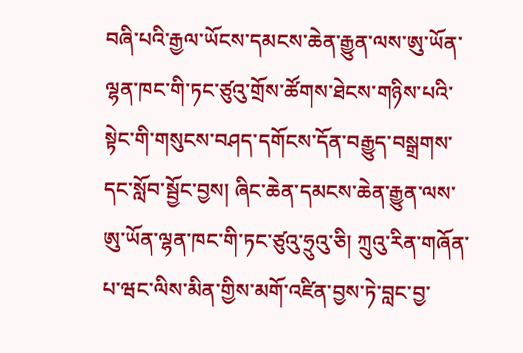བཞི་པའི་རྒྱལ་ཡོངས་དམངས་ཆེན་རྒྱུན་ལས་ཨུ་ཡོན་ལྷན་ཁང་གི་ཏང་ཙུའུ་གྲོས་ཚོགས་ཐེངས་གཉིས་པའི་སྟེང་གི་གསུངས་བཤད་དགོངས་དོན་བརྒྱུད་བསྒྲགས་དང་སློབ་སྦྱོང་བྱས། ཞིང་ཆེན་དམངས་ཆེན་རྒྱུན་ལས་ཨུ་ཡོན་ལྷན་ཁང་གི་ཏང་ཙུའུ་ཧྲུའུ་ཅི། ཀྲུའུ་རིན་གཞོན་པ་ཝང་ལིས་མིན་གྱིས་མགོ་འཛིན་བྱས་ཏེ་བླང་བྱ་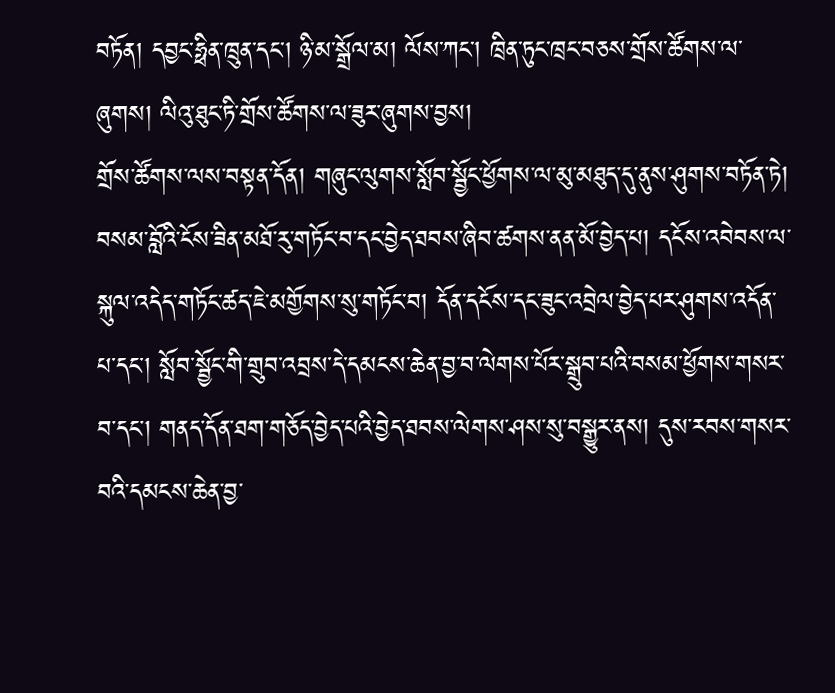བཏོན། དབྱང་ཧྥིན་ཁྲུན་དང་། ཉི་མ་སྒྲོལ་མ། ལོས་ཀང་། ཁྲིན་ཏུང་ཁྲང་བཅས་གྲོས་ཚོགས་ལ་ཞུགས། ལིའུ་ཐུང་ཏི་གྲོས་ཚོགས་ལ་ཟུར་ཞུགས་བྱས།
གྲོས་ཚོགས་ལས་བསྟན་དོན། གཞུང་ལུགས་སློབ་སྦྱོང་ཕྱོགས་ལ་མུ་མཐུད་དུ་ནུས་ཤུགས་བཏོན་ཏེ། བསམ་བློའི་ངོས་ཟིན་མཐོ་རུ་གཏོང་བ་དང་བྱེད་ཐབས་ཞིབ་ཚགས་ནན་མོ་བྱེད་པ། དངོས་འབེབས་ལ་སྐུལ་འདེད་གཏོང་ཚད་ཇེ་མགྱོགས་སུ་གཏོང་བ། དོན་དངོས་དང་ཟུང་འབྲེལ་བྱེད་པར་ཤུགས་འདོན་པ་དང་། སློབ་སྦྱོང་གི་གྲུབ་འབྲས་དེ་དམངས་ཆེན་བྱ་བ་ལེགས་པོར་སྒྲུབ་པའི་བསམ་ཕྱོགས་གསར་བ་དང་། གནད་དོན་ཐག་གཅོད་བྱེད་པའི་བྱེད་ཐབས་ལེགས་ཤས་སུ་བསྒྱུར་ནས། དུས་རབས་གསར་བའི་དམངས་ཆེན་བྱ་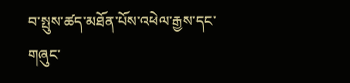བ་སྤུས་ཚད་མཐོན་པོས་འཕེལ་རྒྱས་དང་གཞུང་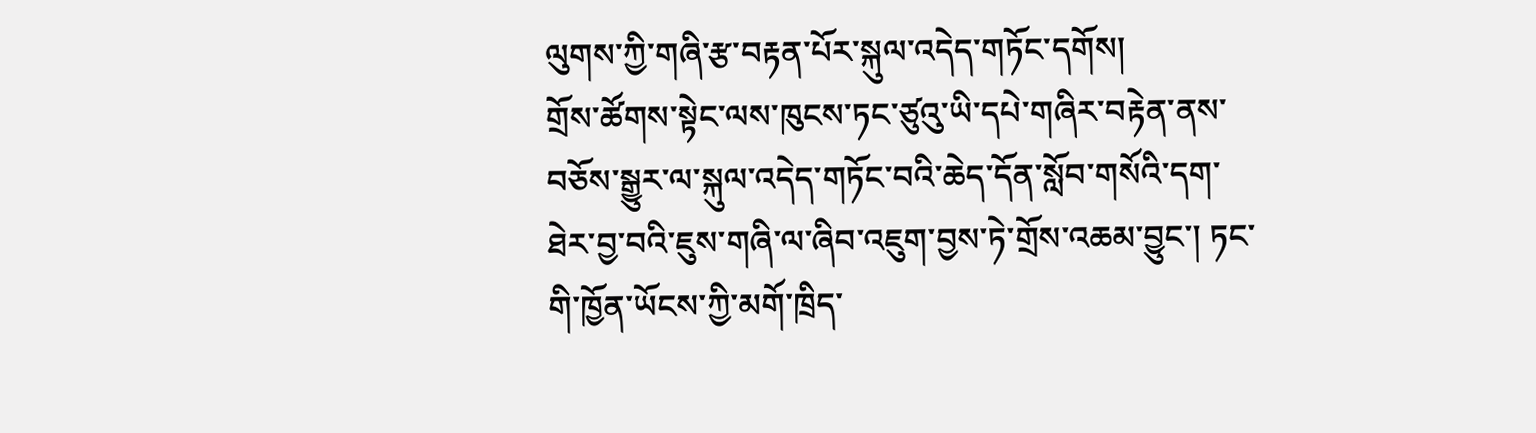ལུགས་ཀྱི་གཞི་རྩ་བརྟན་པོར་སྐུལ་འདེད་གཏོང་དགོས།
གྲོས་ཚོགས་སྟེང་ལས་ཁུངས་ཏང་ཙུའུ་ཡི་དཔེ་གཞིར་བརྟེན་ནས་བཅོས་སྒྱུར་ལ་སྐུལ་འདེད་གཏོང་བའི་ཆེད་དོན་སློབ་གསོའི་དག་ཐེར་བྱ་བའི་ཇུས་གཞི་ལ་ཞིབ་འཇུག་བྱས་ཏེ་གྲོས་འཆམ་བྱུང་། ཏང་གི་ཁྱོན་ཡོངས་ཀྱི་མགོ་ཁྲིད་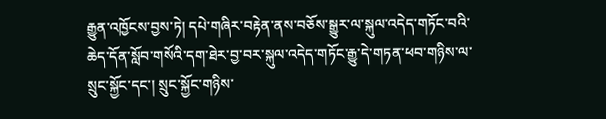རྒྱུན་འཁྱོངས་བྱས་ཏེ། དཔེ་གཞིར་བརྟེན་ནས་བཅོས་སྒྱུར་ལ་སྐུལ་འདེད་གཏོང་བའི་ཆེད་དོན་སློབ་གསོའི་དག་ཐེར་བྱ་བར་སྐུལ་འདེད་གཏོང་རྒྱུ་དེ་གཏན་ཕབ་གཉིས་ལ་སྲུང་སྐྱོང་དང་། སྲུང་སྐྱོང་གཉིས་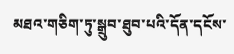མཐའ་གཅིག་ཏུ་སྒྲུབ་ཐུབ་པའི་དོན་དངོས་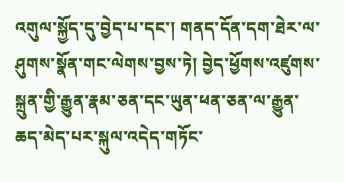འགུལ་སྐྱོད་དུ་བྱེད་པ་དང་། གནད་དོན་དག་ཐེར་ལ་ཤུགས་སྣོན་གང་ལེགས་བྱས་ཏེ། བྱེད་ཕྱོགས་འཛུགས་སྐྲུན་གྱི་རྒྱུན་རྣམ་ཅན་དང་ཡུན་ཕན་ཅན་ལ་རྒྱུན་ཆད་མེད་པར་སྐུལ་འདེད་གཏོང་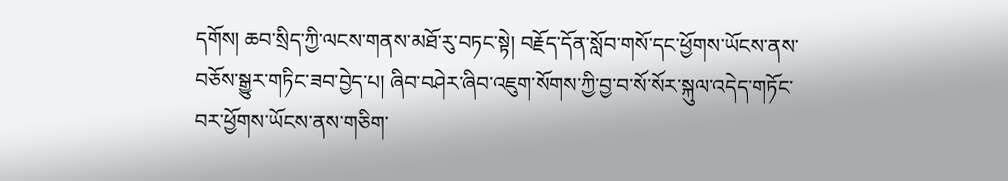དགོས། ཆབ་སྲིད་ཀྱི་ལངས་གནས་མཐོ་རུ་བཏང་སྟེ། བརྗོད་དོན་སློབ་གསོ་དང་ཕྱོགས་ཡོངས་ནས་བཅོས་སྒྱུར་གཏིང་ཟབ་བྱེད་པ། ཞིབ་བཤེར་ཞིབ་འཇུག་སོགས་ཀྱི་བྱ་བ་སོ་སོར་སྐུལ་འདེད་གཏོང་བར་ཕྱོགས་ཡོངས་ནས་གཅིག་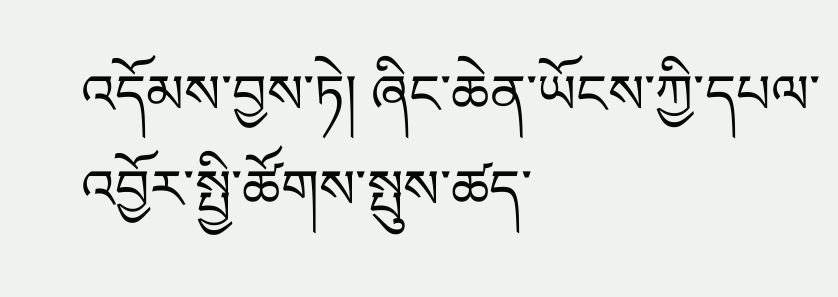འདོམས་བྱས་ཏེ། ཞིང་ཆེན་ཡོངས་ཀྱི་དཔལ་འབྱོར་སྤྱི་ཚོགས་སྤུས་ཚད་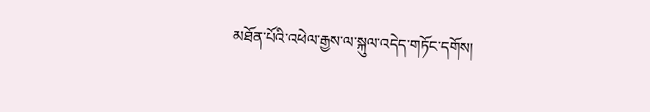མཐོན་པོའི་འཕེལ་རྒྱས་ལ་སྐུལ་འདེད་གཏོང་དགོས།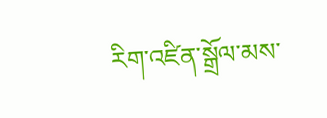རིག་འཛིན་སྒྲོལ་མས་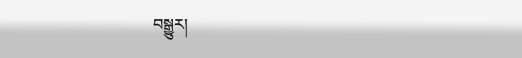བསྒྱུར།